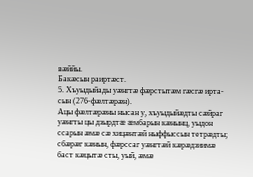вæййы.
Бакæсын раиртæст.
5. Хъуыдыйады уæнгтæ фæрстытæм гæсгæ ирта- сын (276-фæлтæрæн).
Ацы фæлтæрæны нысан у, хъуыдыйæдты сæйраг уæнгты цы дзырдтæ æмбарын кæнынц, уыдон ссарын æмæ сæ хицæнтæй ныффыссын тетрæдты; сбæрæг кæнын, фæрссаг уæнгтæй кæрæдзиимæ баст кæцытæ сты, уый, æмæ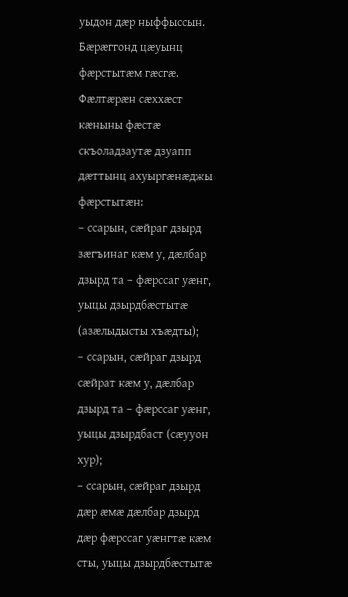уыдон дæр ныффыссын. Бæрæггонд цæуынц фæрстытæм гæсгæ.
Фæлтæрæн сæххæст кæныны фæстæ скъоладзаутæ дзуапп дæттынц ахуыргæнæджы фæрстытæн:
– ссарын, сæйраг дзырд зæгъинаг кæм у, дæлбар дзырд та – фæрссаг уæнг, уыцы дзырдбæстытæ (азæлыдысты хъæдты);
– ссарын, сæйраг дзырд сæйрат кæм у, дæлбар дзырд та – фæрссаг уæнг, уыцы дзырдбаст (сæууон хур);
– ссарын, сæйраг дзырд дæр æмæ дæлбар дзырд дæр фæрссаг уæнгтæ кæм сты, уыцы дзырдбæстытæ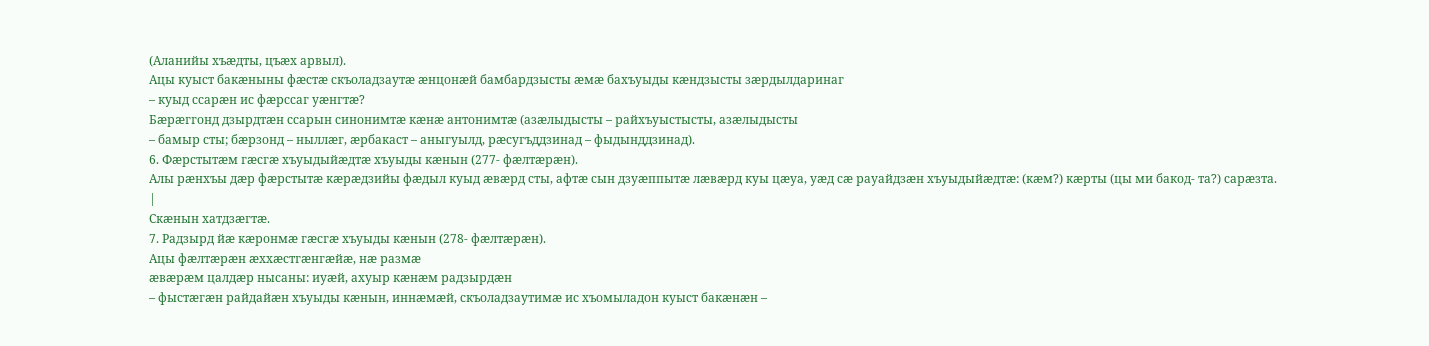(Аланийы хъæдты, цъæх арвыл).
Ацы куыст бакæныны фæстæ скъоладзаутæ æнцонæй бамбардзысты æмæ бахъуыды кæндзысты зæрдылдаринаг
– куыд ссарæн ис фæрссаг уæнгтæ?
Бæрæггонд дзырдтæн ссарын синонимтæ кæнæ антонимтæ (азæлыдысты – райхъуыстысты, азæлыдысты
– бамыр сты; бæрзонд – ныллæг, æрбакаст – аныгуылд, рæсугъддзинад – фыдынддзинад).
6. Фæрстытæм гæсгæ хъуыдыйæдтæ хъуыды кæнын (277- фæлтæрæн).
Алы рæнхъы дæр фæрстытæ кæрæдзийы фæдыл куыд æвæрд сты, афтæ сын дзуæппытæ лæвæрд куы цæуа, уæд сæ рауайдзæн хъуыдыйæдтæ: (кæм?) кæрты (цы ми бакод- та?) сарæзта.
|
Скæнын хатдзæгтæ.
7. Радзырд йæ кæронмæ гæсгæ хъуыды кæнын (278- фæлтæрæн).
Ацы фæлтæрæн æххæстгæнгæйæ, нæ размæ
æвæрæм цалдæр нысаны: иуæй, ахуыр кæнæм радзырдæн
– фыстæгæн райдайæн хъуыды кæнын, иннæмæй, скъоладзаутимæ ис хъомыладон куыст бакæнæн –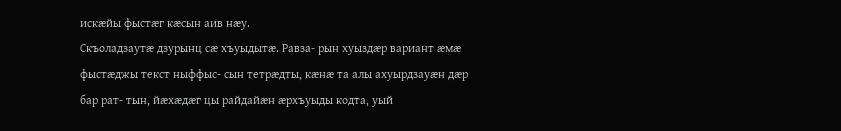искæйы фыстæг кæсын аив нæу.
Скъоладзаутæ дзурынц сæ хъуыдытæ. Равза- рын хуыздæр вариант æмæ фыстæджы текст ныффыс- сын тетрæдты, кæнæ та алы ахуырдзауæн дæр бар рат- тын, йæхæдæг цы райдайæн æрхъуыды кодта, уый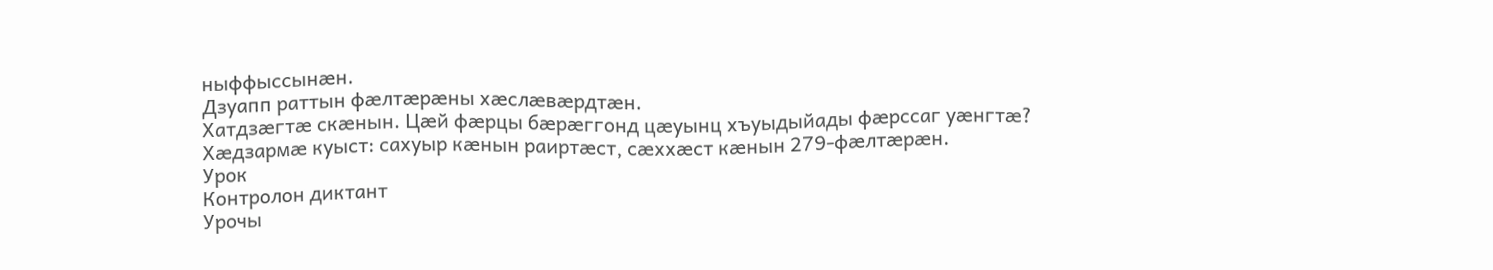ныффыссынæн.
Дзуапп раттын фæлтæрæны хæслæвæрдтæн.
Хатдзæгтæ скæнын. Цæй фæрцы бæрæггонд цæуынц хъуыдыйады фæрссаг уæнгтæ?
Хæдзармæ куыст: сахуыр кæнын раиртæст, сæххæст кæнын 279-фæлтæрæн.
Урок
Контролон диктант
Урочы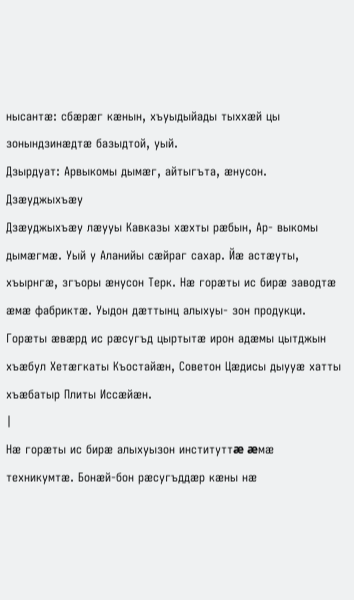нысантæ: сбæрæг кæнын, хъуыдыйады тыххæй цы зонындзинæдтæ базыдтой, уый.
Дзырдуат: Арвыкомы дымæг, айтыгъта, æнусон.
Дзæуджыхъæу
Дзæуджыхъæу лæууы Кавказы хæхты рæбын, Ар- выкомы дымæгмæ. Уый у Аланийы сæйраг сахар. Йæ астæуты, хъырнгæ, згъоры æнусон Терк. Нæ горæты ис бирæ заводтæ æмæ фабриктæ. Уыдон дæттынц алыхуы- зон продукци.
Горæты æвæрд ис рæсугъд цыртытæ ирон адæмы цытджын хъæбул Хетæгкаты Къостайæн, Советон Цæдисы дыууæ хатты хъæбатыр Плиты Иссæйæн.
|
Нæ горæты ис бирæ алыхуызон институттæ æмæ техникумтæ. Бонæй-бон рæсугъддæр кæны нæ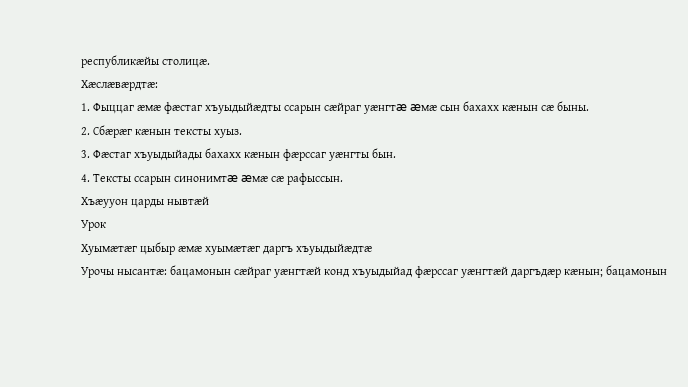республикæйы столицæ.
Хæслæвæрдтæ:
1. Фыццаг æмæ фæстаг хъуыдыйæдты ссарын сæйраг уæнгтæ æмæ сын бахахх кæнын сæ быны.
2. Сбæрæг кæнын тексты хуыз.
3. Фæстаг хъуыдыйады бахахх кæнын фæрссаг уæнгты бын.
4. Тексты ссарын синонимтæ æмæ сæ рафыссын.
Хъæууон царды нывтæй
Урок
Хуымæтæг цыбыр æмæ хуымæтæг даргъ хъуыдыйæдтæ
Урочы нысантæ: бацамонын сæйраг уæнгтæй конд хъуыдыйад фæрссаг уæнгтæй даргъдæр кæнын; бацамонын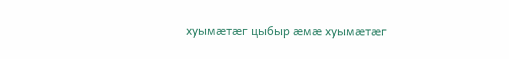хуымæтæг цыбыр æмæ хуымæтæг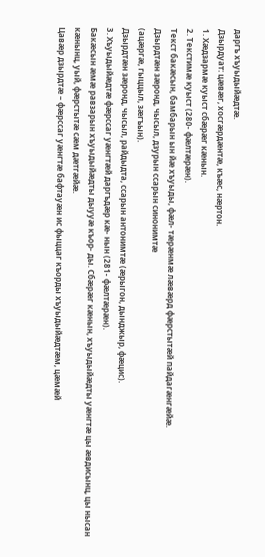даргъ хъуыдыйæдтæ.
Дзырдуат: цæвæг, хосгæрдæнтæ, къæс, нæртон.
1. Хæдзармæ куыст сбæрæг кæнын.
2. Текстимæ куыст (280- фæлтæрæн).
Текст бакæсын, бамбарын ын йæ хъуыды, фæл- тæрæнмæ лæвæрд фæрстытæй пайдагæнгæйæ.
Дзырдтæн зæронд, чысыл, дзурын ссарын синонимтæ
(ацæргæ, гыццыл, зæгъын).
Дзырдтæн зæронд, чысыл, райдыдта, ссарын антонимтæ (æрыгон, дынджыр, фæцис).
3. Хъуыдыйæдтæ фæрссаг уæнгтæй даргъдæр кæ- нын (281- фæлтæрæн).
Бакæсын æмæ равзарын хъуыдыйæдты дыууæ къор- ды. Сбæрæг кæнын, хъуыдыйæдты уæнгтæ цы æвдисынц, цы нысан кæнынц, уый, фæрстытæ сæм дæтгæйæ.
Цавæр дзырдтæ – фæрссаг уæнгтæ бафтауæн ис фыццаг къорды хъуыдыйæдтæм, цæмæй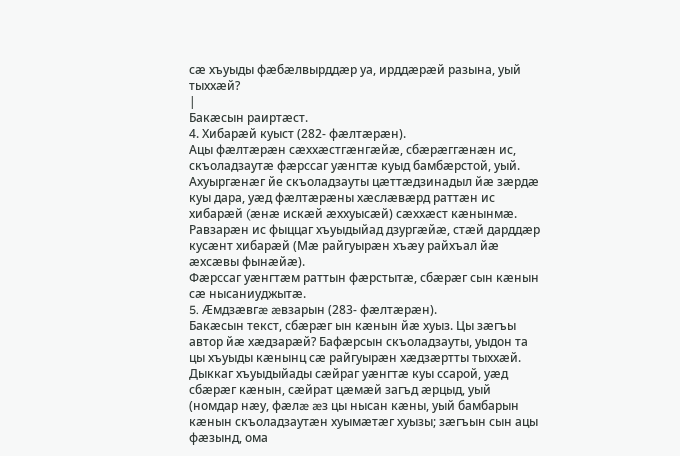сæ хъуыды фæбæлвырддæр уа, ирддæрæй разына, уый тыххæй?
|
Бакæсын раиртæст.
4. Хибарæй куыст (282- фæлтæрæн).
Ацы фæлтæрæн сæххæстгæнгæйæ, сбæрæггæнæн ис, скъоладзаутæ фæрссаг уæнгтæ куыд бамбæрстой, уый.
Ахуыргæнæг йе скъоладзауты цæттæдзинадыл йæ зæрдæ куы дара, уæд фæлтæрæны хæслæвæрд раттæн ис хибарæй (æнæ искæй æххуысæй) сæххæст кæнынмæ. Равзарæн ис фыццаг хъуыдыйад дзургæйæ, стæй дарддæр кусæнт хибарæй (Мæ райгуырæн хъæу райхъал йæ æхсæвы фынæйæ).
Фæрссаг уæнгтæм раттын фæрстытæ, сбæрæг сын кæнын сæ нысаниуджытæ.
5. Æмдзæвгæ æвзарын (283- фæлтæрæн).
Бакæсын текст, сбæрæг ын кæнын йæ хуыз. Цы зæгъы автор йæ хæдзарæй? Бафæрсын скъоладзауты, уыдон та цы хъуыды кæнынц сæ райгуырæн хæдзæртты тыххæй.
Дыккаг хъуыдыйады сæйраг уæнгтæ куы ссарой, уæд сбæрæг кæнын, сæйрат цæмæй загъд æрцыд, уый (номдар нæу, фæлæ æз цы нысан кæны, уый бамбарын кæнын скъоладзаутæн хуымæтæг хуызы; зæгъын сын ацы фæзынд, ома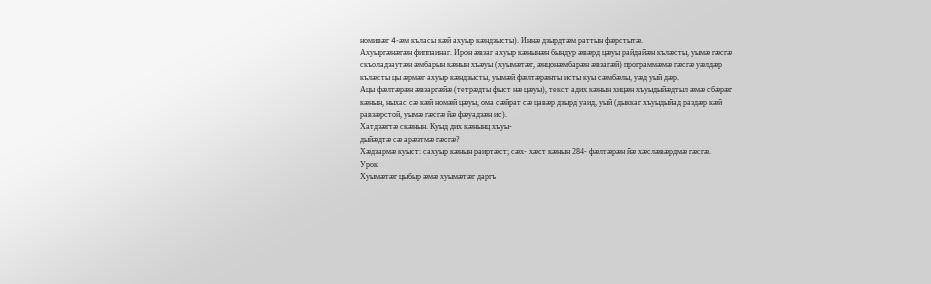номивæг 4-æм къласы кæй ахуыр кæндзысты). Иннæ дзырдтæм раттын фæрстытæ.
Ахуыргæнæгæн фиппаинаг. Ирон æвзаг ахуыр кæнынæн бындур æвæрд цæуы райдайæн кълæсты, уымæ гæсгæ скъоладзаутæн æмбарын кæнын хъæуы (хуымæтæг, æнцонæмбарæн æвзагæй) программæмæ гæсгæ уæлдæр кълæсты цы æрмæг ахуыр кæндзысты, уымæй фæлтæрæнты исты куы сæмбæлы, уæд уый дæр.
Ацы фæлтæрæн æвзаргæйæ (тетрæдты фыст нæ цæуы), текст адих кæнын хицæн хъуыдыйæдтыл æмæ сбæрæг кæнын, ныхас сæ кæй номæй цæуы, ома сæйрат сæ цавæр дзырд уаид, уый (дыккаг хъуыдыйад раздæр кæй равзæрстой, уымæ гæсгæ йæ фæуадзæн ис).
Хатдзæгтæ скæнын. Куыд дих кæнынц хъуы-
дыйæдтæ сæ арæзтмæ гæсгæ?
Хæдзармæ куыст: сахуыр кæнын раиртæст; сæх- хæст кæнын 284- фæлтæрæн йæ хæслæвæрдмæ гæсгæ.
Урок
Хуымæтæг цыбыр æмæ хуымæтæг даргъ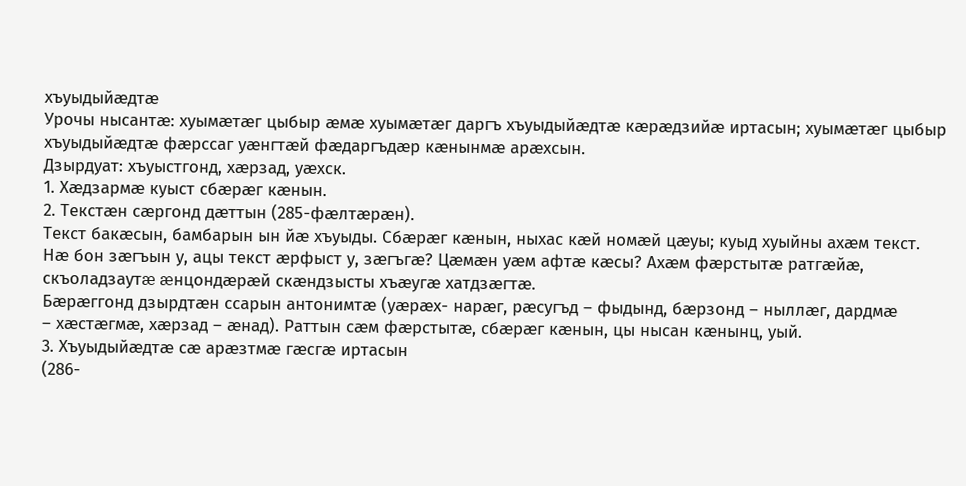хъуыдыйæдтæ
Урочы нысантæ: хуымæтæг цыбыр æмæ хуымæтæг даргъ хъуыдыйæдтæ кæрæдзийæ иртасын; хуымæтæг цыбыр хъуыдыйæдтæ фæрссаг уæнгтæй фæдаргъдæр кæнынмæ арæхсын.
Дзырдуат: хъуыстгонд, хæрзад, уæхск.
1. Хæдзармæ куыст сбæрæг кæнын.
2. Текстæн сæргонд дæттын (285-фæлтæрæн).
Текст бакæсын, бамбарын ын йæ хъуыды. Сбæрæг кæнын, ныхас кæй номæй цæуы; куыд хуыйны ахæм текст.
Нæ бон зæгъын у, ацы текст æрфыст у, зæгъгæ? Цæмæн уæм афтæ кæсы? Ахæм фæрстытæ ратгæйæ, скъоладзаутæ æнцондæрæй скæндзысты хъæугæ хатдзæгтæ.
Бæрæггонд дзырдтæн ссарын антонимтæ (уæрæх- нарæг, рæсугъд – фыдынд, бæрзонд – ныллæг, дардмæ
– хæстæгмæ, хæрзад – æнад). Раттын сæм фæрстытæ, сбæрæг кæнын, цы нысан кæнынц, уый.
3. Хъуыдыйæдтæ сæ арæзтмæ гæсгæ иртасын
(286-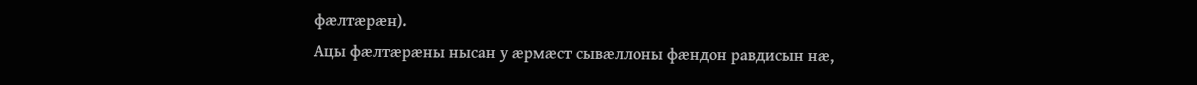фæлтæрæн).
Ацы фæлтæрæны нысан у æрмæст сывæллоны фæндон равдисын нæ,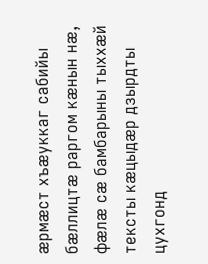æрмæст хъæуккаг сабийы бæллицтæ раргом кæнын нæ, фæлæ сæ бамбарыны тыххæй тексты кæцыдæр дзырдты цухгонд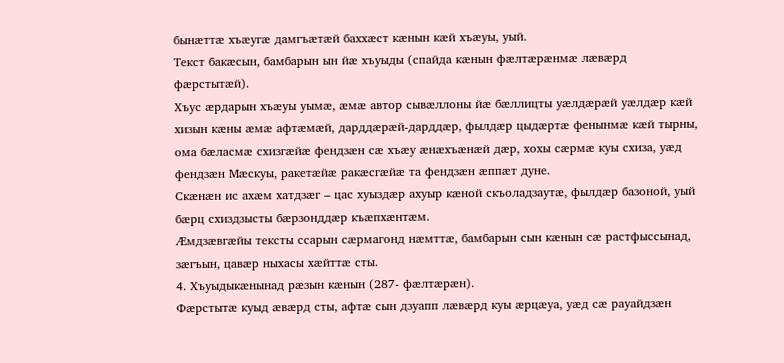бынæттæ хъæугæ дамгъæтæй баххæст кæнын кæй хъæуы, уый.
Текст бакæсын, бамбарын ын йæ хъуыды (спайда кæнын фæлтæрæнмæ лæвæрд фæрстытæй).
Хъус æрдарын хъæуы уымæ, æмæ автор сывæллоны йæ бæллицты уæлдæрæй уæлдæр кæй хизын кæны æмæ афтæмæй, дарддæрæй-дарддæр, фылдæр цыдæртæ фенынмæ кæй тырны, ома бæласмæ схизгæйæ фендзæн сæ хъæу æнæхъæнæй дæр, хохы сæрмæ куы схиза, уæд фендзæн Мæскуы, ракетæйæ ракæсгæйæ та фендзæн æппæт дуне.
Скæнæн ис ахæм хатдзæг – цас хуыздæр ахуыр кæной скъоладзаутæ, фылдæр базоной, уый бæрц схиздзысты бæрзонддæр къæпхæнтæм.
Æмдзæвгæйы тексты ссарын сæрмагонд нæмттæ, бамбарын сын кæнын сæ растфыссынад, зæгъын, цавæр ныхасы хæйттæ сты.
4. Хъуыдыкæнынад рæзын кæнын (287- фæлтæрæн).
Фæрстытæ куыд æвæрд сты, афтæ сын дзуапп лæвæрд куы æрцæуа, уæд сæ рауайдзæн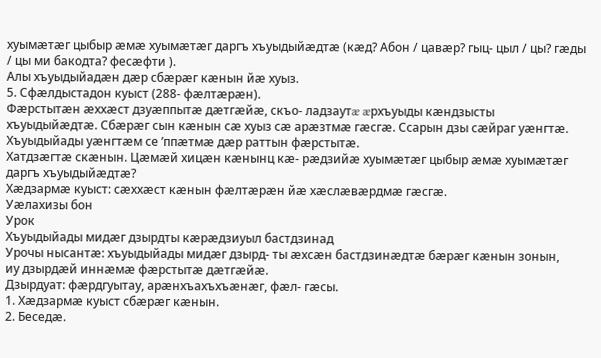хуымæтæг цыбыр æмæ хуымæтæг даргъ хъуыдыйæдтæ (кæд? Абон / цавæр? гыц- цыл / цы? гæды / цы ми бакодта? фесæфти ).
Алы хъуыдыйадæн дæр сбæрæг кæнын йæ хуыз.
5. Сфæлдыстадон куыст (288- фæлтæрæн).
Фæрстытæн æххæст дзуæппытæ дæтгæйæ, скъо- ладзаутæ æрхъуыды кæндзысты хъуыдыйæдтæ. Сбæрæг сын кæнын сæ хуыз сæ арæзтмæ гæсгæ. Ссарын дзы сæйраг уæнгтæ. Хъуыдыйады уæнгтæм се ’ппæтмæ дæр раттын фæрстытæ.
Хатдзæгтæ скæнын. Цæмæй хицæн кæнынц кæ- рæдзийæ хуымæтæг цыбыр æмæ хуымæтæг даргъ хъуыдыйæдтæ?
Хæдзармæ куыст: сæххæст кæнын фæлтæрæн йæ хæслæвæрдмæ гæсгæ.
Уæлахизы бон
Урок
Хъуыдыйады мидæг дзырдты кæрæдзиуыл бастдзинад
Урочы нысантæ: хъуыдыйады мидæг дзырд- ты æхсæн бастдзинæдтæ бæрæг кæнын зонын,
иу дзырдæй иннæмæ фæрстытæ дæтгæйæ.
Дзырдуат: фæрдгуытау, арæнхъахъхъæнæг, фæл- гæсы.
1. Хæдзармæ куыст сбæрæг кæнын.
2. Беседæ.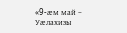«9-æм май – Уæлахизы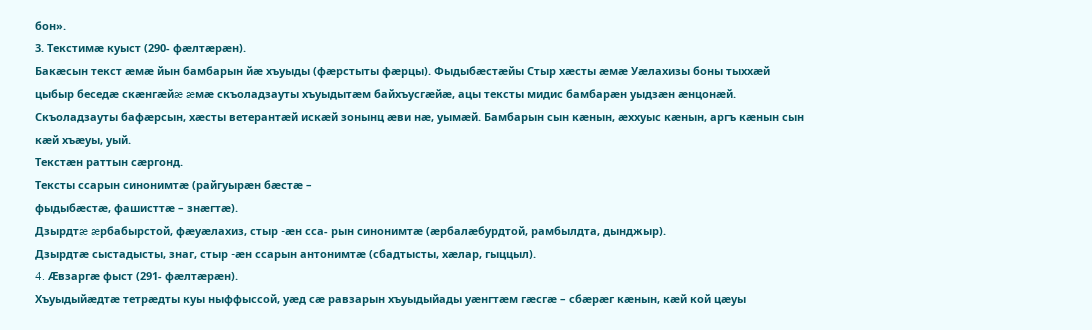бон».
3. Текстимæ куыст (290- фæлтæрæн).
Бакæсын текст æмæ йын бамбарын йæ хъуыды (фæрстыты фæрцы). Фыдыбæстæйы Стыр хæсты æмæ Уæлахизы боны тыххæй цыбыр беседæ скæнгæйæ æмæ скъоладзауты хъуыдытæм байхъусгæйæ, ацы тексты мидис бамбарæн уыдзæн æнцонæй.
Скъоладзауты бафæрсын, хæсты ветерантæй искæй зонынц æви нæ, уымæй. Бамбарын сын кæнын, æххуыс кæнын, аргъ кæнын сын кæй хъæуы, уый.
Текстæн раттын сæргонд.
Тексты ссарын синонимтæ (райгуырæн бæстæ –
фыдыбæстæ, фашисттæ – знæгтæ).
Дзырдтæ æрбабырстой, фæуæлахиз, стыр -æн сса- рын синонимтæ (æрбалæбурдтой, рамбылдта, дынджыр).
Дзырдтæ сыстадысты, знаг, стыр -æн ссарын антонимтæ (сбадтысты, хæлар, гыццыл).
4. Æвзаргæ фыст (291- фæлтæрæн).
Хъуыдыйæдтæ тетрæдты куы ныффыссой, уæд сæ равзарын хъуыдыйады уæнгтæм гæсгæ – сбæрæг кæнын, кæй кой цæуы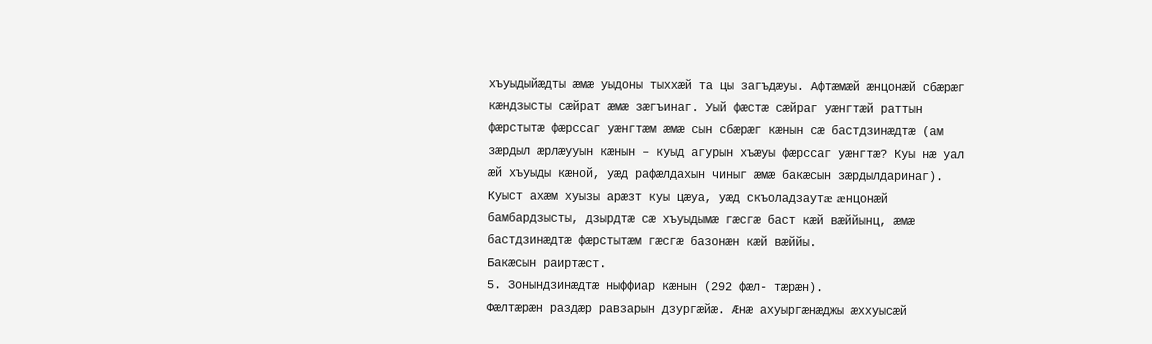хъуыдыйæдты æмæ уыдоны тыххæй та цы загъдæуы. Афтæмæй æнцонæй сбæрæг кæндзысты сæйрат æмæ зæгъинаг. Уый фæстæ сæйраг уæнгтæй раттын фæрстытæ фæрссаг уæнгтæм æмæ сын сбæрæг кæнын сæ бастдзинæдтæ (ам зæрдыл æрлæууын кæнын – куыд агурын хъæуы фæрссаг уæнгтæ? Куы нæ уал æй хъуыды кæной, уæд рафæлдахын чиныг æмæ бакæсын зæрдылдаринаг).
Куыст ахæм хуызы арæзт куы цæуа, уæд скъоладзаутæ æнцонæй бамбардзысты, дзырдтæ сæ хъуыдымæ гæсгæ баст кæй вæййынц, æмæ бастдзинæдтæ фæрстытæм гæсгæ базонæн кæй вæййы.
Бакæсын раиртæст.
5. Зонындзинæдтæ ныффиар кæнын (292 фæл- тæрæн).
Фæлтæрæн раздæр равзарын дзургæйæ. Æнæ ахуыргæнæджы æххуысæй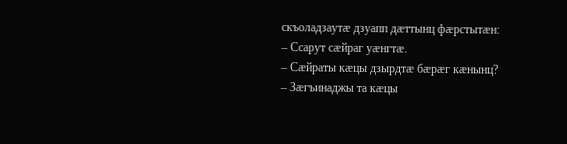скъоладзаутæ дзуапп дæттынц фæрстытæн:
– Ссарут сæйраг уæнгтæ.
– Сæйраты кæцы дзырдтæ бæрæг кæнынц?
– Зæгъинаджы та кæцы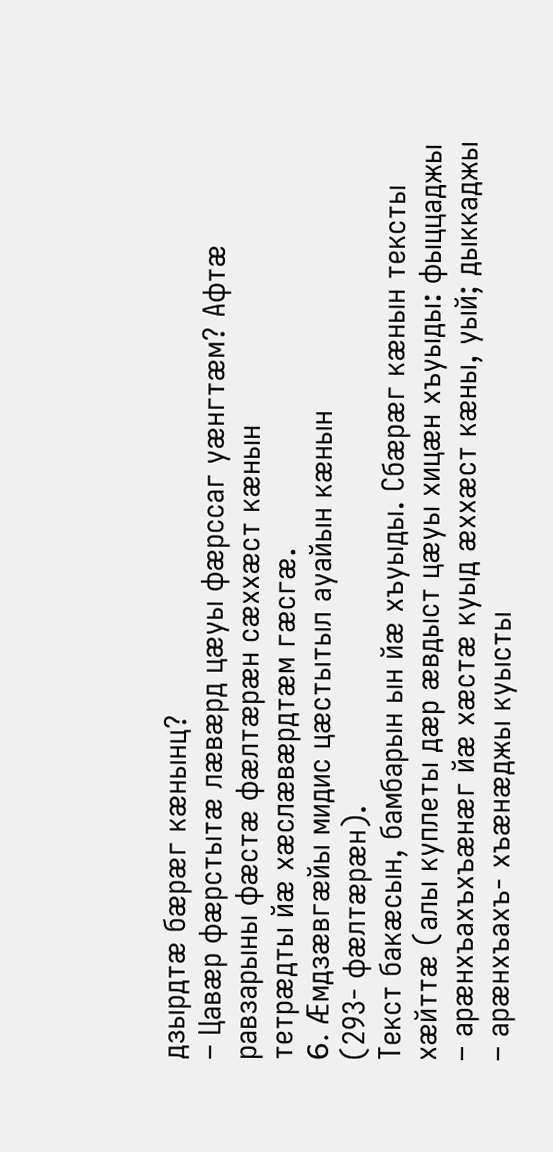дзырдтæ бæрæг кæнынц?
– Цавæр фæрстытæ лæвæрд цæуы фæрссаг уæнгтæм? Афтæ равзарыны фæстæ фæлтæрæн сæххæст кæнын
тетрæдты йæ хæслæвæрдтæм гæсгæ.
6. Æмдзæвгæйы мидис цæстытыл ауайын кæнын
(293- фæлтæрæн).
Текст бакæсын, бамбарын ын йæ хъуыды. Сбæрæг кæнын тексты хæйттæ (алы куплеты дæр æвдыст цæуы хицæн хъуыды: фыццаджы – арæнхъахъхъæнæг йæ хæстæ куыд æххæст кæны, уый; дыккаджы – арæнхъахъ- хъæнæджы куысты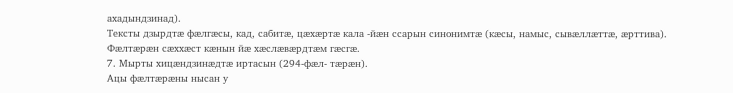ахадындзинад).
Тексты дзырдтæ фæлгæсы, кад, сабитæ, цæхæртæ кала -йæн ссарын синонимтæ (кæсы, намыс, сывæллæттæ, æрттива).
Фæлтæрæн сæххæст кæнын йæ хæслæвæрдтæм гæсгæ.
7. Мырты хицæндзинæдтæ иртасын (294-фæл- тæрæн).
Ацы фæлтæрæны нысан у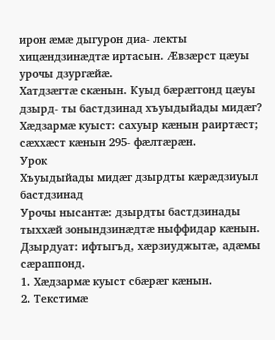ирон æмæ дыгурон диа- лекты хицæндзинæдтæ иртасын. Æвзæрст цæуы урочы дзургæйæ.
Хатдзæгтæ скæнын. Куыд бæрæггонд цæуы дзырд- ты бастдзинад хъуыдыйады мидæг?
Хæдзармæ куыст: сахуыр кæнын раиртæст;
сæххæст кæнын 295- фæлтæрæн.
Урок
Хъуыдыйады мидæг дзырдты кæрæдзиуыл бастдзинад
Урочы нысантæ: дзырдты бастдзинады тыххæй зонындзинæдтæ ныффидар кæнын.
Дзырдуат: ифтыгъд, хæрзиуджытæ, адæмы сæраппонд.
1. Хæдзармæ куыст сбæрæг кæнын.
2. Текстимæ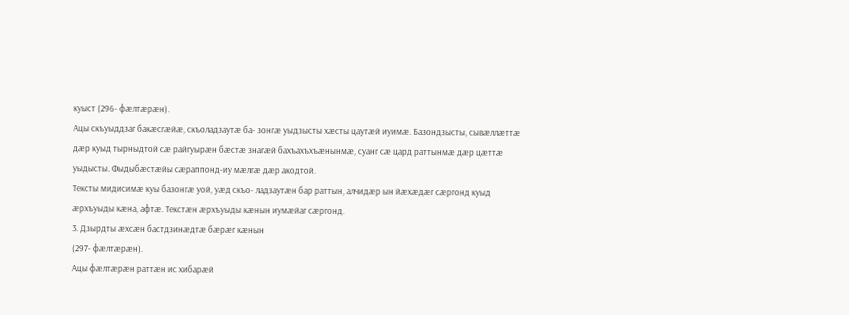куыст (296- фæлтæрæн).
Ацы скъуыддзаг бакæсгæйæ, скъоладзаутæ ба- зонгæ уыдзысты хæсты цаутæй иуимæ. Базондзысты, сывæллæттæ дæр куыд тырныдтой сæ райгуырæн бæстæ знагæй бахъахъхъæнынмæ, суанг сæ цард раттынмæ дæр цæттæ уыдысты. Фыдыбæстæйы сæраппонд-иу мæлгæ дæр акодтой.
Тексты мидисимæ куы базонгæ уой, уæд скъо- ладзаутæн бар раттын, алчидæр ын йæхæдæг сæргонд куыд æрхъуыды кæна, афтæ. Текстæн æрхъуыды кæнын иумæйаг сæргонд.
3. Дзырдты æхсæн бастдзинæдтæ бæрæг кæнын
(297- фæлтæрæн).
Ацы фæлтæрæн раттæн ис хибарæй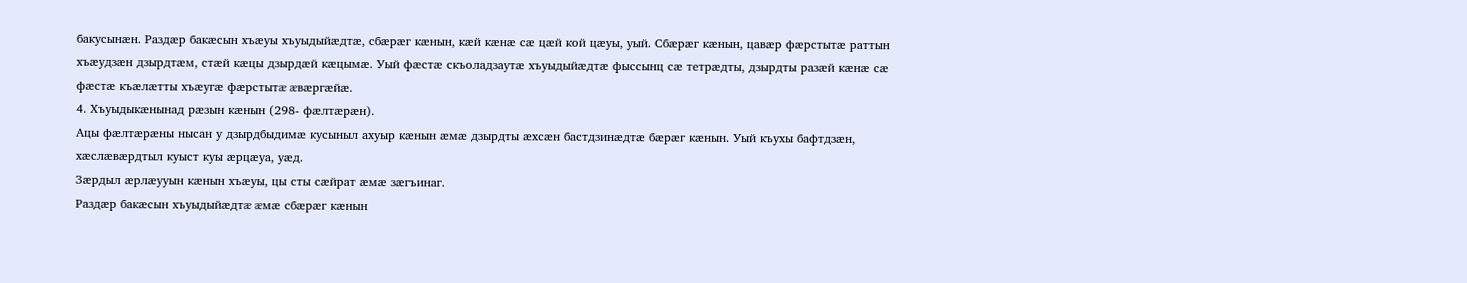бакусынæн. Раздæр бакæсын хъæуы хъуыдыйæдтæ, сбæрæг кæнын, кæй кæнæ сæ цæй кой цæуы, уый. Сбæрæг кæнын, цавæр фæрстытæ раттын хъæудзæн дзырдтæм, стæй кæцы дзырдæй кæцымæ. Уый фæстæ скъоладзаутæ хъуыдыйæдтæ фыссынц сæ тетрæдты, дзырдты разæй кæнæ сæ фæстæ къæлæтты хъæугæ фæрстытæ æвæргæйæ.
4. Хъуыдыкæнынад рæзын кæнын (298- фæлтæрæн).
Ацы фæлтæрæны нысан у дзырдбыдимæ кусыныл ахуыр кæнын æмæ дзырдты æхсæн бастдзинæдтæ бæрæг кæнын. Уый къухы бафтдзæн, хæслæвæрдтыл куыст куы æрцæуа, уæд.
Зæрдыл æрлæууын кæнын хъæуы, цы сты сæйрат æмæ зæгъинаг.
Раздæр бакæсын хъуыдыйæдтæ æмæ сбæрæг кæнын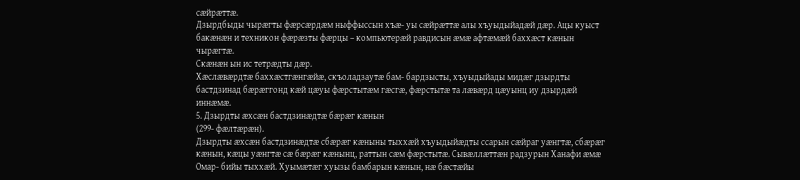сæйрæттæ.
Дзырдбыды чырæгты фæрсæрдæм ныффыссын хъæ- уы сæйрæттæ алы хъуыдыйадæй дæр. Ацы куыст бакæнæн и техникон фæрæзты фæрцы – компьютерæй равдисын æмæ афтæмæй баххæст кæнын чырæгтæ.
Скæнæн ын ис тетрæдты дæр.
Хæслæвæрдтæ баххæстгæнгæйæ, скъоладзаутæ бам- бардзысты, хъуыдыйады мидæг дзырдты бастдзинад бæрæггонд кæй цæуы фæрстытæм гæсгæ, фæрстытæ та лæвæрд цæуынц иу дзырдæй иннæмæ.
5. Дзырдты æхсæн бастдзинæдтæ бæрæг кæнын
(299- фæлтæрæн).
Дзырдты æхсæн бастдзинæдтæ сбæрæг кæныны тыххæй хъуыдыйæдты ссарын сæйраг уæнгтæ, сбæрæг кæнын, кæцы уæнгтæ сæ бæрæг кæнынц, раттын сæм фæрстытæ. Сывæллæттæн радзурын Ханафи æмæ Омар- бийы тыххæй. Хуымæтæг хуызы бамбарын кæнын, нæ бæстæйы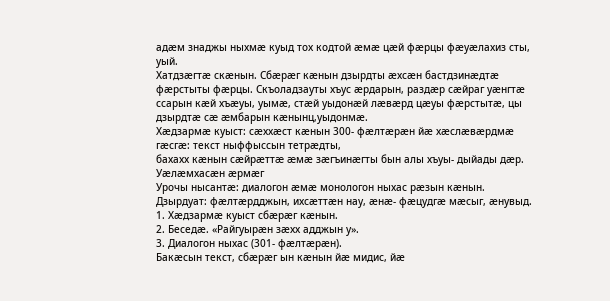адæм знаджы ныхмæ куыд тох кодтой æмæ цæй фæрцы фæуæлахиз сты, уый.
Хатдзæгтæ скæнын. Сбæрæг кæнын дзырдты æхсæн бастдзинæдтæ фæрстыты фæрцы. Скъоладзауты хъус æрдарын, раздæр сæйраг уæнгтæ ссарын кæй хъæуы, уымæ, стæй уыдонæй лæвæрд цæуы фæрстытæ, цы дзырдтæ сæ æмбарын кæнынц,уыдонмæ.
Хæдзармæ куыст: сæххæст кæнын 300- фæлтæрæн йæ хæслæвæрдмæ гæсгæ: текст ныффыссын тетрæдты,
бахахх кæнын сæйрæттæ æмæ зæгъинæгты бын алы хъуы- дыйады дæр.
Уæлæмхасæн æрмæг
Урочы нысантæ: диалогон æмæ монологон ныхас рæзын кæнын.
Дзырдуат: фæлтæрдджын, ихсæттæн нау, æнæ- фæцудгæ мæсыг, æнувыд.
1. Хæдзармæ куыст сбæрæг кæнын.
2. Беседæ. «Райгуырæн зæхх адджын у».
3. Диалогон ныхас (301- фæлтæрæн).
Бакæсын текст, сбæрæг ын кæнын йæ мидис, йæ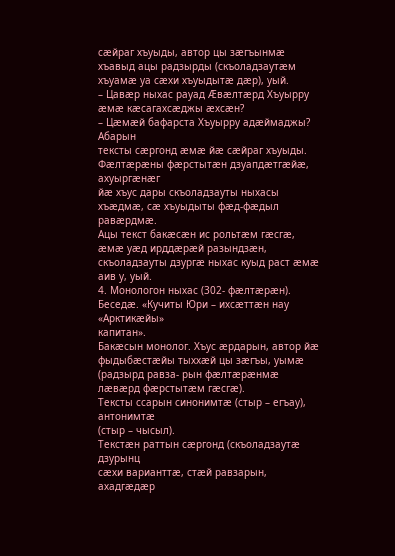сæйраг хъуыды, автор цы зæгъынмæ хъавыд ацы радзырды (скъоладзаутæм хъуамæ уа сæхи хъуыдытæ дæр), уый.
– Цавæр ныхас рауад Æвæлтæрд Хъуырру æмæ кæсагахсæджы æхсæн?
– Цæмæй бафарста Хъуырру адæймаджы? Абарын
тексты сæргонд æмæ йæ сæйраг хъуыды.
Фæлтæрæны фæрстытæн дзуапдæтгæйæ, ахуыргæнæг
йæ хъус дары скъоладзауты ныхасы хъæдмæ, сæ хъуыдыты фæд-фæдыл равæрдмæ.
Ацы текст бакæсæн ис рольтæм гæсгæ, æмæ уæд ирддæрæй разындзæн, скъоладзауты дзургæ ныхас куыд раст æмæ аив у, уый.
4. Монологон ныхас (302- фæлтæрæн).
Беседæ. «Кучиты Юри – ихсæттæн нау «Арктикæйы»
капитан».
Бакæсын монолог. Хъус æрдарын, автор йæ фыдыбæстæйы тыххæй цы зæгъы, уымæ (радзырд равза- рын фæлтæрæнмæ лæвæрд фæрстытæм гæсгæ).
Тексты ссарын синонимтæ (стыр – егъау), антонимтæ
(стыр – чысыл).
Текстæн раттын сæргонд (скъоладзаутæ дзурынц
сæхи варианттæ, стæй равзарын, ахадгæдæр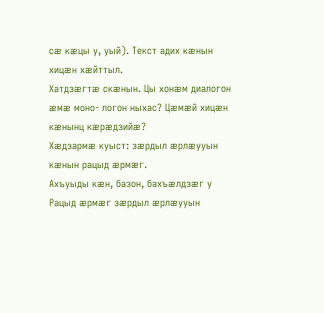сæ кæцы у, уый). Текст адих кæнын хицæн хæйттыл.
Хатдзæгтæ скæнын. Цы хонæм диалогон æмæ моно- логон ныхас? Цæмæй хицæн кæнынц кæрæдзийæ?
Хæдзармæ куыст: зæрдыл æрлæууын кæнын рацыд æрмæг.
Ахъуыды кæн, базон, бахъæлдзæг у
Рацыд æрмæг зæрдыл æрлæууын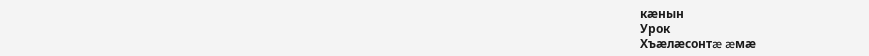кæнын
Урок
Хъæлæсонтæ æмæ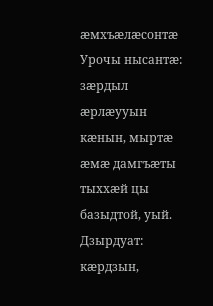æмхъæлæсонтæ
Урочы нысантæ: зæрдыл æрлæууын кæнын, мыртæ æмæ дамгъæты тыххæй цы базыдтой, уый.
Дзырдуат: кæрдзын,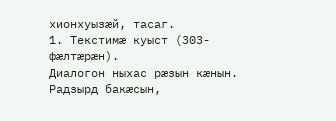хионхуызæй, тасаг.
1. Текстимæ куыст (303- фæлтæрæн).
Диалогон ныхас рæзын кæнын. Радзырд бакæсын,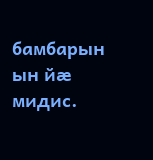бамбарын ын йæ мидис.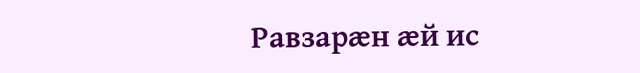Равзарæн æй ис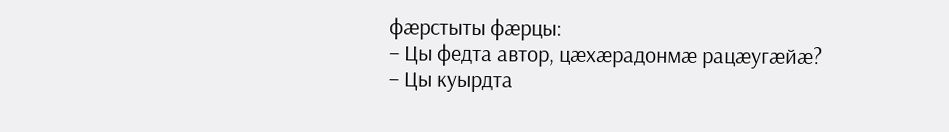фæрстыты фæрцы:
– Цы федта автор, цæхæрадонмæ рацæугæйæ?
– Цы куырдта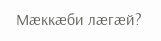Мæккæби лæгæй?